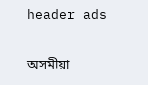header ads

অসমীয়া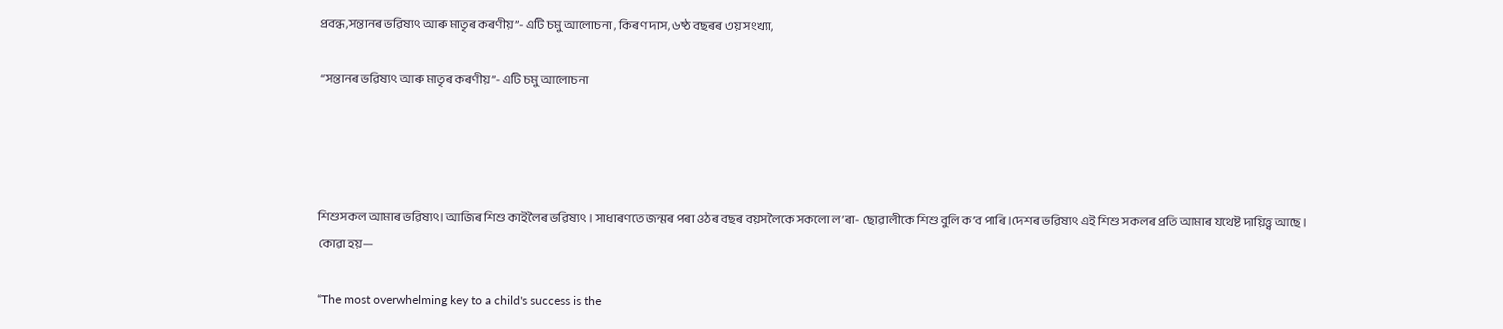প্ৰবন্ধ,সন্তানৰ ভৱিষ্যৎ আৰু মাতৃৰ কৰণীয়”- এটি চমু আলোচনা , কিৰণ দাস, ৬ষ্ঠ বছৰৰ ৩য় সংখ্যা,

 “সন্তানৰ ভৱিষ্যৎ আৰু মাতৃৰ কৰণীয়”- এটি চমু আলোচনা




শিশুসকল আমাৰ ভৱিষ্যৎ। আজিৰ শিশু কাইলৈৰ ভৱিষ্যৎ । সাধাৰণতে জন্মৰ পৰা ওঠৰ বছৰ বয়সলৈকে সকলো ল’ৰা- ছোৱালীকে শিশু বুলি ক’ব পাৰি ।দেশৰ ভৱিষ্যৎ এই শিশু সকলৰ প্ৰতি আমাৰ যথেষ্ট দায়িত্ত্ব আছে । কোৱা হয়—

“The most overwhelming key to a child's success is the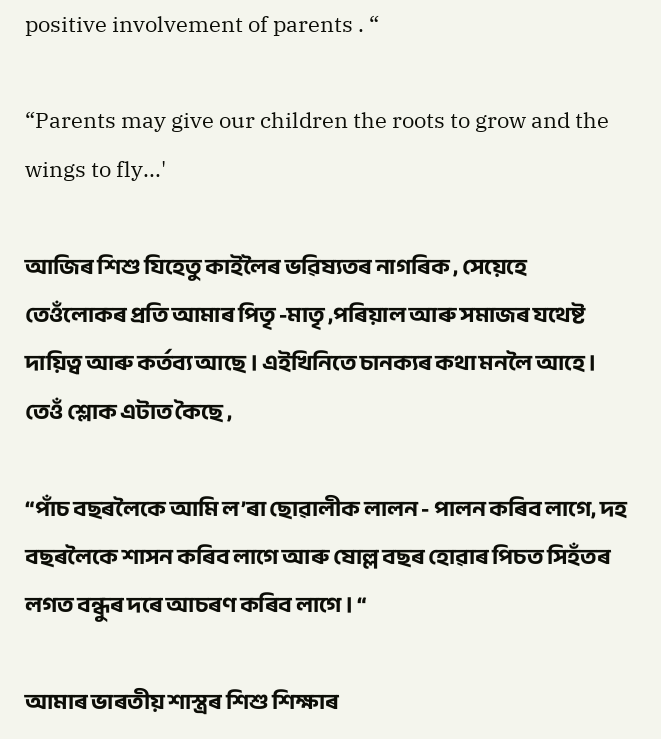positive involvement of parents . “

“Parents may give our children the roots to grow and the wings to fly...'

আজিৰ শিশু যিহেতু কাইলৈৰ ভৱিষ্যতৰ নাগৰিক , সেয়েহে তেওঁলোকৰ প্ৰতি আমাৰ পিতৃ -মাতৃ ,পৰিয়াল আৰু সমাজৰ যথেষ্ট দায়িত্ব আৰু কৰ্তব্য আছে । এইখিনিতে চানক্যৰ কথা মনলৈ আহে । তেওঁ শ্লোক এটাত কৈছে ,

“পাঁচ বছৰলৈকে আমি ল’ৰা ছোৱালীক লালন - পালন কৰিব লাগে, দহ বছৰলৈকে শাসন কৰিব লাগে আৰু ষোল্ল বছৰ হোৱাৰ পিচত সিহঁতৰ লগত বন্ধুৰ দৰে আচৰণ কৰিব লাগে । “

আমাৰ ভাৰতীয় শাস্ত্ৰৰ শিশু শিক্ষাৰ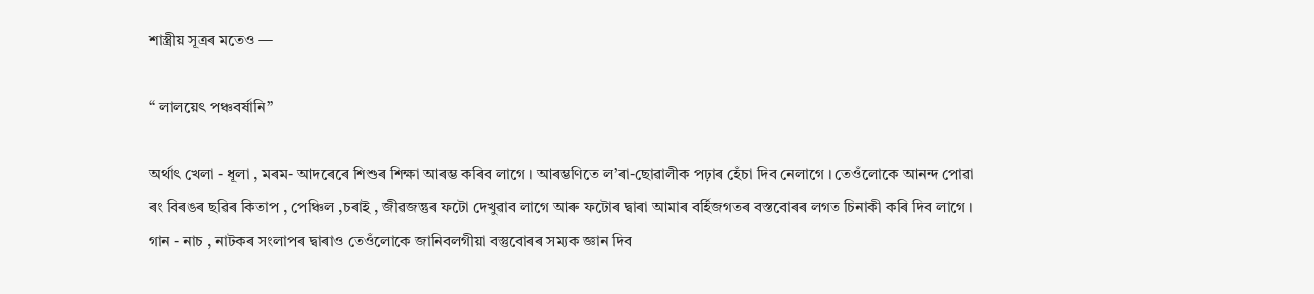শাস্ত্ৰীয় সূত্ৰৰ মতেও —

“ লালয়েৎ পঞ্চবৰ্ষানি”

অৰ্থাৎ খেলা - ধূলা , মৰম- আদৰেৰে শিশুৰ শিক্ষা আৰম্ভ কৰিব লাগে । আৰম্ভণিতে ল’ৰা-ছোৱালীক পঢ়াৰ হেঁচা দিব নেলাগে । তেওঁলোকে আনন্দ পোৱা ৰং বিৰঙৰ ছৱিৰ কিতাপ , পেঞ্চিল ,চৰাই , জীৱজন্তুৰ ফটো দেখুৱাব লাগে আৰু ফটোৰ দ্বাৰা আমাৰ বৰ্হিজগতৰ বস্তবোৰৰ লগত চিনাকী কৰি দিব লাগে । গান - নাচ , নাটকৰ সংলাপৰ দ্বাৰাও তেওঁলোকে জানিবলগীয়া বস্তুবোৰৰ সম্যক জ্ঞান দিব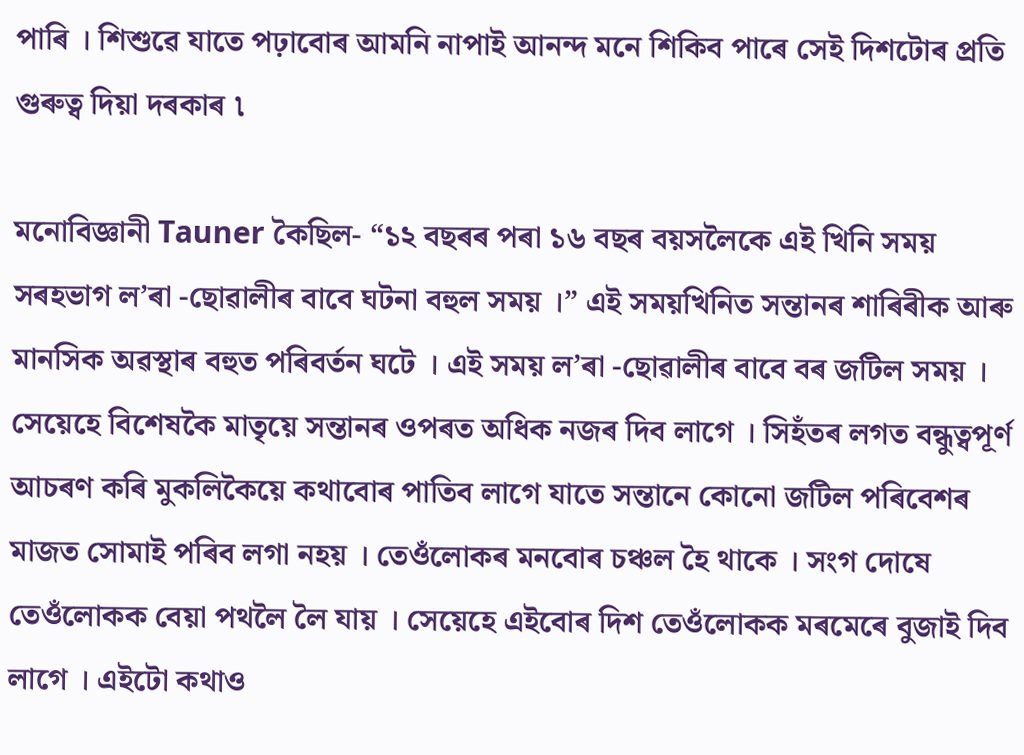পাৰি । শিশুৱে যাতে পঢ়াবোৰ আমনি নাপাই আনন্দ মনে শিকিব পাৰে সেই দিশটোৰ প্ৰতি গুৰুত্ব দিয়া দৰকাৰ ৷

মনোবিজ্ঞানী Tauner কৈছিল- “১২ বছৰৰ পৰা ১৬ বছৰ বয়সলৈকে এই খিনি সময় সৰহভাগ ল’ৰা -ছোৱালীৰ বাবে ঘটনা বহুল সময় ।” এই সময়খিনিত সন্তানৰ শাৰিৰীক আৰু মানসিক অৱস্থাৰ বহুত পৰিবৰ্তন ঘটে । এই সময় ল’ৰা -ছোৱালীৰ বাবে বৰ জটিল সময় । সেয়েহে বিশেষকৈ মাতৃয়ে সন্তানৰ ওপৰত অধিক নজৰ দিব লাগে । সিহঁতৰ লগত বন্ধুত্বপূৰ্ণ আচৰণ কৰি মুকলিকৈয়ে কথাবোৰ পাতিব লাগে যাতে সন্তানে কোনো জটিল পৰিবেশৰ মাজত সোমাই পৰিব লগা নহয় । তেওঁলোকৰ মনবোৰ চঞ্চল হৈ থাকে । সংগ দোষে তেওঁলোকক বেয়া পথলৈ লৈ যায় । সেয়েহে এইবোৰ দিশ তেওঁলোকক মৰমেৰে বুজাই দিব লাগে । এইটো কথাও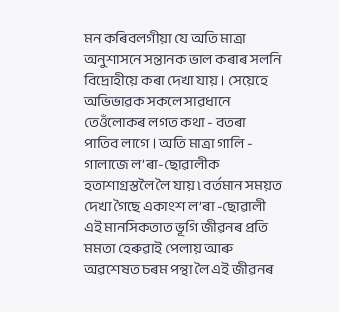মন কৰিবলগীয়া যে অতি মাত্ৰা অনুশাসনে সন্তানক ভাল কৰাৰ সলনি বিদ্ৰোহীয়ে কৰা দেখা যায় । সেয়েহে অভিভাৱক সকলে সাৱধানে তেওঁলোকৰ লগত কথা - বতৰা পাতিব লাগে । অতি মাত্ৰা গালি - গালাজে ল’ৰা-ছোৱালীক হতাশাগ্ৰস্তলৈ লৈ যায় ৷ বৰ্তমান সময়ত দেখা গৈছে একাংশ ল’ৰা -ছোৱালী এই মানসিকতাত ভূগি জীৱনৰ প্ৰতি মমতা হেৰুৱাই পেলায় আৰু অৱশেষত চৰম পন্থা লৈ এই জীৱনৰ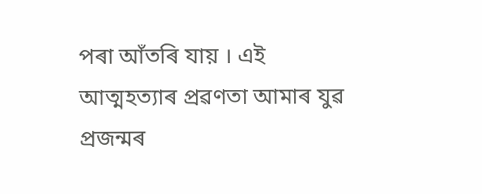পৰা আঁতৰি যায় । এই আত্মহত্যাৰ প্ৰৱণতা আমাৰ যুৱ প্ৰজন্মৰ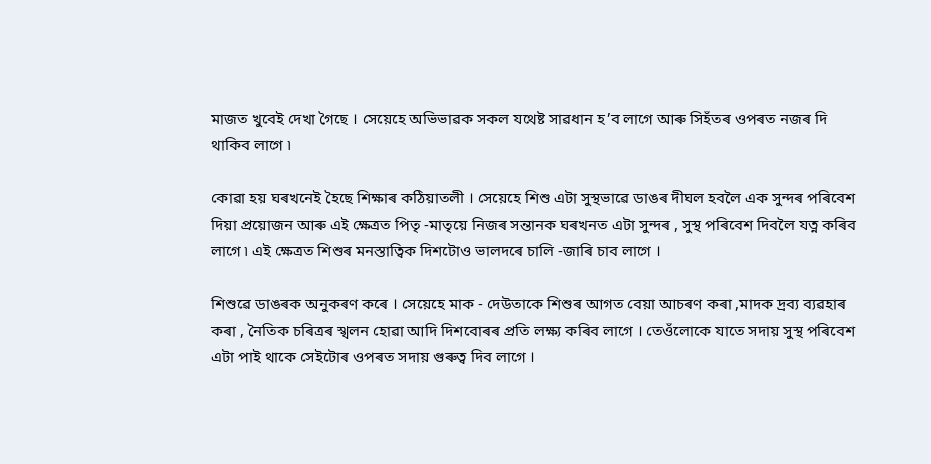মাজত খুবেই দেখা গৈছে । সেয়েহে অভিভাৱক সকল যথেষ্ট সাৱধান হ’ব লাগে আৰু সিহঁতৰ ওপৰত নজৰ দি থাকিব লাগে ৷

কোৱা হয় ঘৰখনেই হৈছে শিক্ষাৰ কঠিয়াতলী । সেয়েহে শিশু এটা সুস্থভাৱে ডাঙৰ দীঘল হবলৈ এক সুন্দৰ পৰিবেশ দিয়া প্ৰয়োজন আৰু এই ক্ষেত্ৰত পিতৃ -মাতৃয়ে নিজৰ সন্তানক ঘৰখনত এটা সুন্দৰ , সুস্থ পৰিবেশ দিবলৈ যত্ন কৰিব লাগে ৷ এই ক্ষেত্ৰত শিশুৰ মনস্তাত্বিক দিশটোও ভালদৰে চালি -জাৰি চাব লাগে ।

শিশুৱে ডাঙৰক অনুকৰণ কৰে । সেয়েহে মাক - দেউতাকে শিশুৰ আগত বেয়া আচৰণ কৰা ,মাদক দ্ৰব্য ব্যৱহাৰ কৰা , নৈতিক চৰিত্ৰৰ স্খলন হোৱা আদি দিশবোৰৰ প্ৰতি লক্ষ্য কৰিব লাগে । তেওঁলোকে যাতে সদায় সুস্থ পৰিবেশ এটা পাই থাকে সেইটোৰ ওপৰত সদায় গুৰুত্ব দিব লাগে ।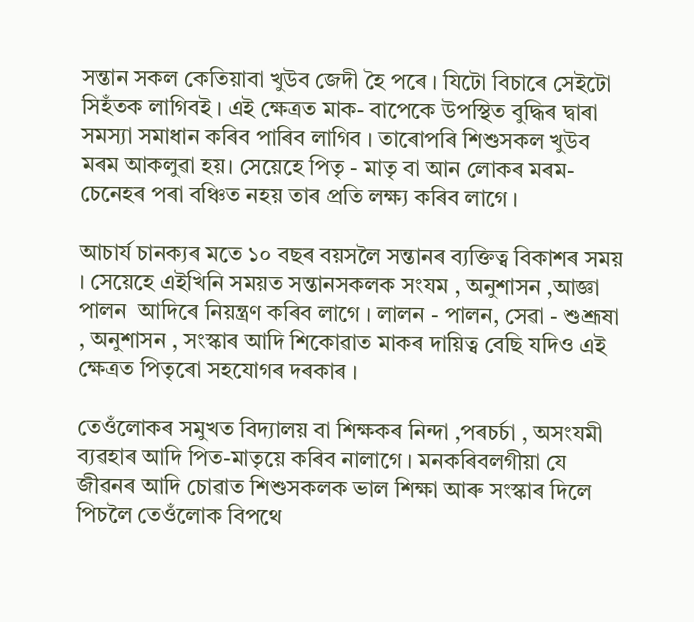সন্তান সকল কেতিয়াবা খুউব জেদী হৈ পৰে । যিটো বিচাৰে সেইটো সিহঁতক লাগিবই । এই ক্ষেত্ৰত মাক- বাপেকে উপস্থিত বুদ্ধিৰ দ্বাৰা সমস্যা সমাধান কৰিব পাৰিব লাগিব । তাৰোপৰি শিশুসকল খুউব মৰম আকলুৱা হয়। সেয়েহে পিতৃ - মাতৃ বা আন লোকৰ মৰম-চেনেহৰ পৰা বঞ্চিত নহয় তাৰ প্ৰতি লক্ষ্য কৰিব লাগে ।

আচাৰ্য চানক্যৰ মতে ১০ বছৰ বয়সলৈ সন্তানৰ ব্যক্তিত্ব বিকাশৰ সময় । সেয়েহে এইখিনি সময়ত সন্তানসকলক সংযম , অনুশাসন ,আজ্ঞা পালন  আদিৰে নিয়ন্ত্ৰণ কৰিব লাগে । লালন - পালন, সেৱা - শুশ্ৰূষা , অনুশাসন , সংস্কাৰ আদি শিকোৱাত মাকৰ দায়িত্ব বেছি যদিও এই ক্ষেত্ৰত পিতৃৰো সহযোগৰ দৰকাৰ ।

তেওঁলোকৰ সমুখত বিদ্যালয় বা শিক্ষকৰ নিন্দা ,পৰচৰ্চা , অসংযমী ব্যৱহাৰ আদি পিত-মাতৃয়ে কৰিব নালাগে । মনকৰিবলগীয়া যে জীৱনৰ আদি চোৱাত শিশুসকলক ভাল শিক্ষা আৰু সংস্কাৰ দিলে পিচলৈ তেওঁলোক বিপথে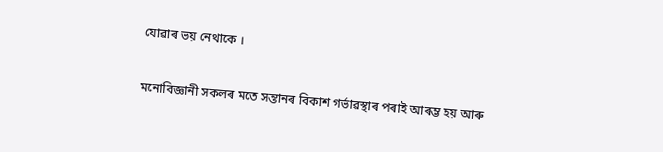যোৱাৰ ভয় নেথাকে ।

মনোবিজ্ঞানী সকলৰ মতে সন্তানৰ বিকাশ গৰ্ভাৱস্থাৰ পৰাই আৰম্ভ হয় আৰু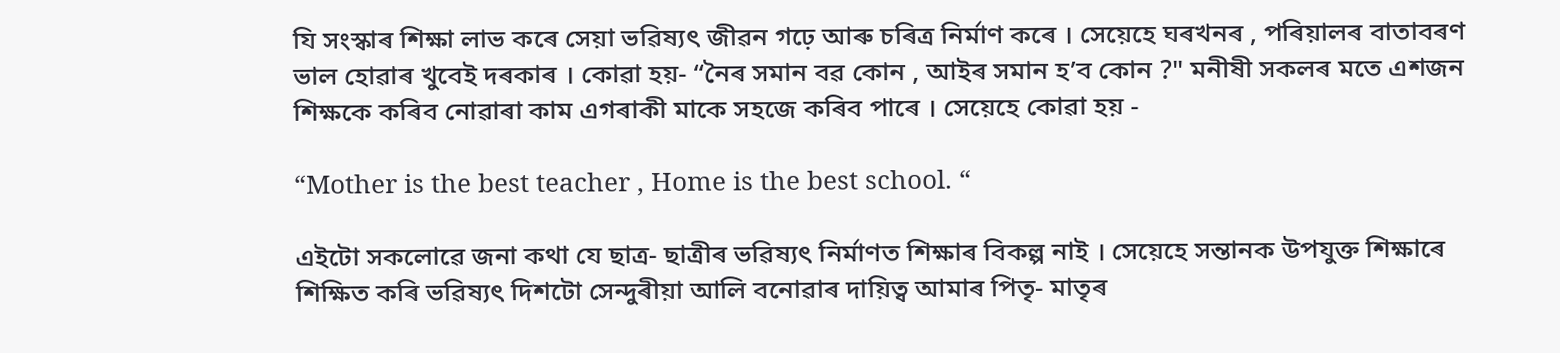যি সংস্কাৰ শিক্ষা লাভ কৰে সেয়া ভৱিষ্যৎ জীৱন গঢ়ে আৰু চৰিত্ৰ নিৰ্মাণ কৰে । সেয়েহে ঘৰখনৰ , পৰিয়ালৰ বাতাবৰণ ভাল হোৱাৰ খুবেই দৰকাৰ । কোৱা হয়- “নৈৰ সমান বৱ কোন , আইৰ সমান হ’ব কোন ?" মনীষী সকলৰ মতে এশজন শিক্ষকে কৰিব নোৱাৰা কাম এগৰাকী মাকে সহজে কৰিব পাৰে । সেয়েহে কোৱা হয় -

“Mother is the best teacher , Home is the best school. “

এইটো সকলোৱে জনা কথা যে ছাত্ৰ- ছাত্ৰীৰ ভৱিষ্যৎ নিৰ্মাণত শিক্ষাৰ বিকল্প নাই । সেয়েহে সন্তানক উপযুক্ত শিক্ষাৰে শিক্ষিত কৰি ভৱিষ্যৎ দিশটো সেন্দুৰীয়া আলি বনোৱাৰ দায়িত্ব আমাৰ পিতৃ- মাতৃৰ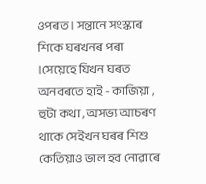ওপৰত । সন্তানে সংস্কাৰ শিকে ঘৰখনৰ পৰা ।সেয়েহে যিখন ঘৰত অনবৰতে হাই - কাজিয়া , হুটা কথা , অসভ্য আচৰণ থাকে সেইখন ঘৰৰ শিশু কেতিয়াও ভাল হব নোৱাৰে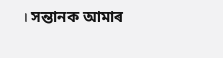। সন্তানক আমাৰ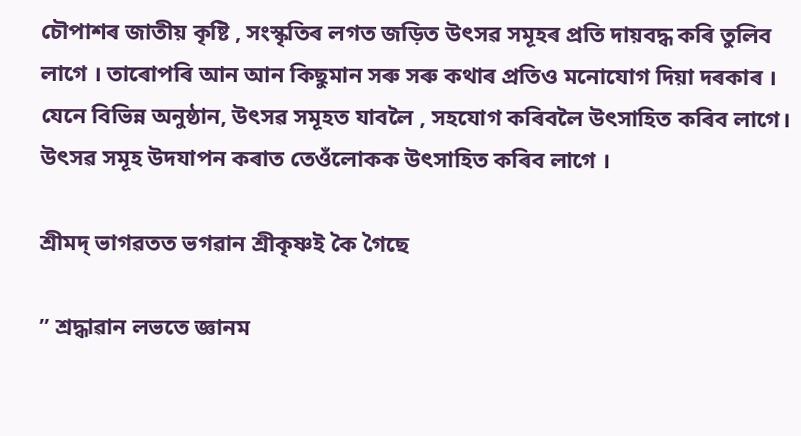চৌপাশৰ জাতীয় কৃষ্টি , সংস্কৃতিৰ লগত জড়িত উৎসৱ সমূহৰ প্ৰতি দায়বদ্ধ কৰি তুলিব লাগে । তাৰোপৰি আন আন কিছুমান সৰু সৰু কথাৰ প্ৰতিও মনোযোগ দিয়া দৰকাৰ । যেনে বিভিন্ন অনুষ্ঠান, উৎসৱ সমূহত যাবলৈ , সহযোগ কৰিবলৈ উৎসাহিত কৰিব লাগে। উৎসৱ সমূহ উদযাপন কৰাত তেওঁলোকক উৎসাহিত কৰিব লাগে ।

শ্ৰীমদ্ ভাগৱতত ভগৱান শ্ৰীকৃষ্ণই কৈ গৈছে

” শ্ৰদ্ধাৱান লভতে জ্ঞানম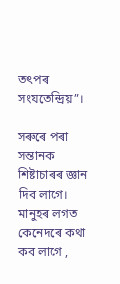তৎপৰ সংযতেন্দ্ৰিয়”।

সৰুৰে পৰা সন্তানক শিষ্টাচাৰৰ জ্ঞান দিব লাগে। মানুহৰ লগত কেনেদৰে কথা কব লাগে ,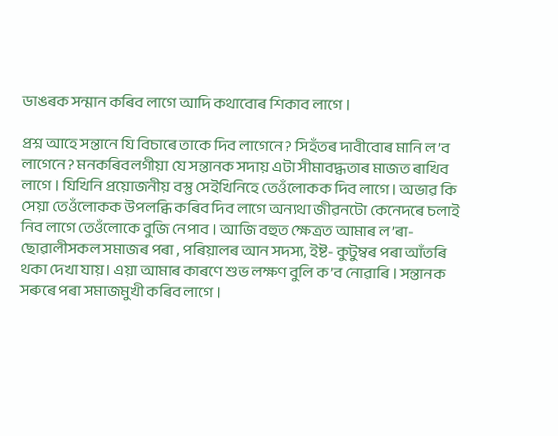ডাঙৰক সন্মান কৰিব লাগে আদি কথাবোৰ শিকাব লাগে ।

প্ৰশ্ন আহে সন্তানে যি বিচাৰে তাকে দিব লাগেনে ? সিহঁতৰ দাবীবোৰ মানি ল’ব লাগেনে? মনকৰিবলগীয়া যে সন্তানক সদায় এটা সীমাবদ্ধতাৰ মাজত ৰাখিব লাগে । যিখিনি প্ৰয়োজনীয় বস্তু সেইখিনিহে তেওঁলোকক দিব লাগে । অভাৱ কি সেয়া তেওঁলোকক উপলব্ধি কৰিব দিব লাগে অন্যথা জীৱনটো কেনেদৰে চলাই নিব লাগে তেওঁলোকে বুজি নেপাব । আজি বহুত ক্ষেত্ৰত আমাৰ ল’ৰা- ছোৱালীসকল সমাজৰ পৰা , পৰিয়ালৰ আন সদস্য, ইষ্ট- কুটুম্বৰ পৰা আঁতৰি থকা দেখা যায়। এয়া আমাৰ কাৰণে শুভ লক্ষণ বুলি ক’ব নোৱাৰি । সন্তানক সৰুৰে পৰা সমাজমুখী কৰিব লাগে ।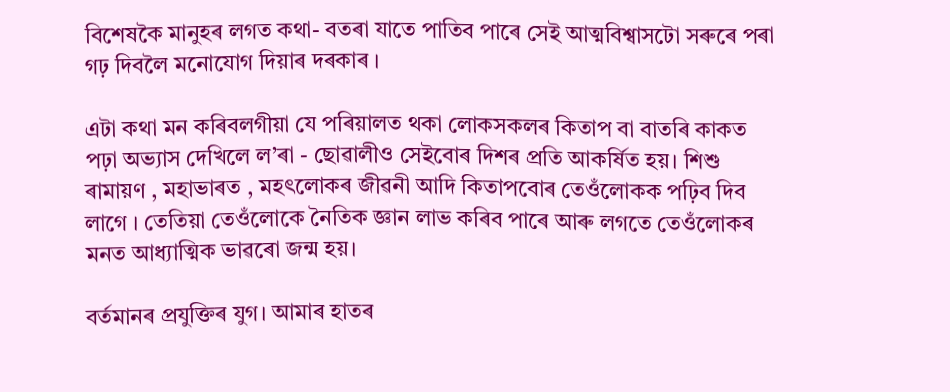বিশেষকৈ মানুহৰ লগত কথা- বতৰা যাতে পাতিব পাৰে সেই আত্মবিশ্বাসটো সৰুৰে পৰা গঢ় দিবলৈ মনোযোগ দিয়াৰ দৰকাৰ ।

এটা কথা মন কৰিবলগীয়া যে পৰিয়ালত থকা লোকসকলৰ কিতাপ বা বাতৰি কাকত পঢ়া অভ্যাস দেখিলে ল’ৰা - ছোৱালীও সেইবোৰ দিশৰ প্ৰতি আকৰ্ষিত হয়। শিশু ৰামায়ণ , মহাভাৰত , মহৎলোকৰ জীৱনী আদি কিতাপবোৰ তেওঁলোকক পঢ়িব দিব লাগে । তেতিয়া তেওঁলোকে নৈতিক জ্ঞান লাভ কৰিব পাৰে আৰু লগতে তেওঁলোকৰ মনত আধ্যাত্মিক ভাৱৰো জন্ম হয়।

বৰ্তমানৰ প্ৰযুক্তিৰ যুগ। আমাৰ হাতৰ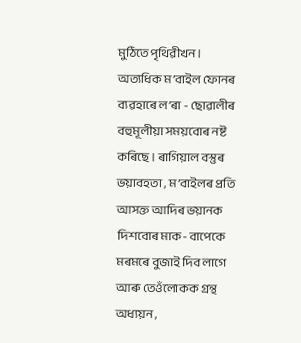মুঠিতে পৃথিৱীখন । অত্যধিক ম’বাইল ফোনৰ ব্যৱহাৰে ল’ৰা - ছোৱালীৰ বহুমূলীয়া সময়বোৰ নষ্ট কৰিছে । ৰাগিয়াল বস্তুৰ ভয়াবহতা , ম’বাইলৰ প্ৰতি আসক্ত আদিৰ ভয়ানক দিশবোৰ মাক- বাপেকে মৰমৰে বুজাই দিব লাগে আৰু তেওঁলোকক গ্ৰন্থ অধ্যয়ন ,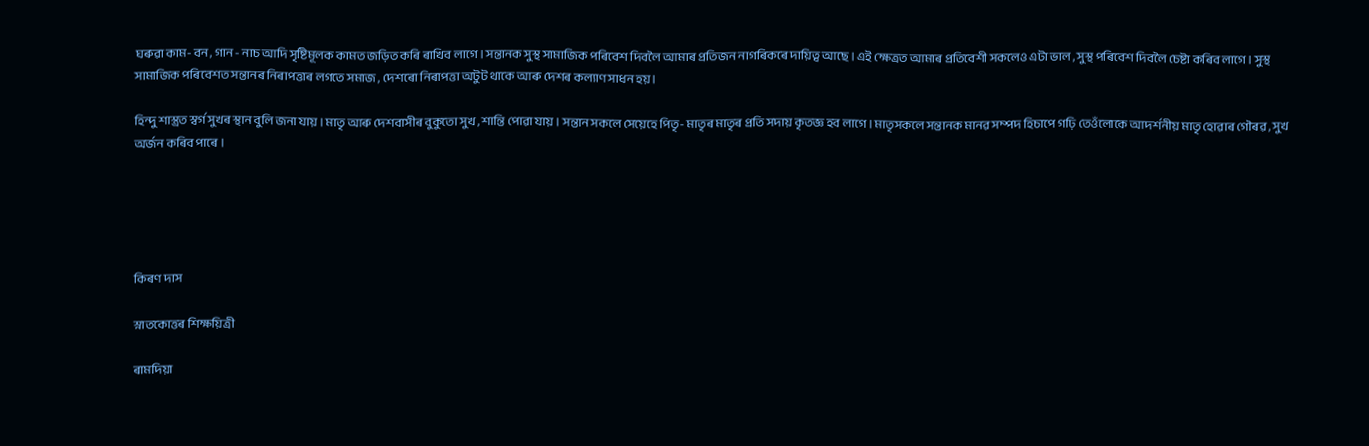ঘৰুৱা কাম- বন , গান - নাচ আদি সৃষ্টিমূলক কামত জড়িত কৰি ৰাখিব লাগে । সন্তানক সুস্থ সামাজিক পৰিবেশ দিবলৈ আমাৰ প্ৰতিজন নাগৰিকৰে দায়িত্ব আছে । এই ক্ষেত্ৰত আমাৰ প্ৰতিবেশী সকলেও এটা ভাল , সুস্থ পৰিবেশ দিবলৈ চেষ্টা কৰিব লাগে । সুস্থ সামাজিক পৰিবেশত সন্তানৰ নিৰাপত্তাৰ লগতে সমাজ , দেশৰো নিৰাপত্তা অটুট থাকে আৰু দেশৰ কল্যাণ সাধন হয়।

হিন্দু শাস্ত্ৰত স্বৰ্গ সুখৰ স্থান বুলি জনা যায় । মাতৃ আৰু দেশবাসীৰ বুকুতো সুখ , শান্তি পোৱা যায় । সন্তান সকলে সেয়েহে পিতৃ- মাতৃৰ মাতৃৰ প্ৰতি সদায় কৃতজ্ঞ হব লাগে । মাতৃসকলে সন্তানক মানৱ সম্পদ হিচাপে গঢ়ি তেওঁলোকে আদৰ্শনীয় মাতৃ হোৱাৰ গৌৰৱ , সুখ অৰ্জন কৰিব পাৰে ।





কিৰণ দাস

স্নাতকোত্তৰ শিক্ষয়িত্ৰী

ৰামদিয়া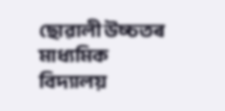ছোৱালী উচ্চতৰ মাধ্যমিক বিদ্যালয়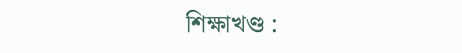শিক্ষাখণ্ড :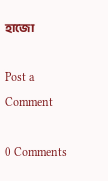হাজো

Post a Comment

0 Comments